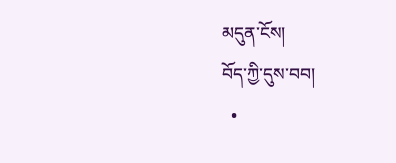མདུན་ངོས།
བོད་ཀྱི་དུས་བབ།
  •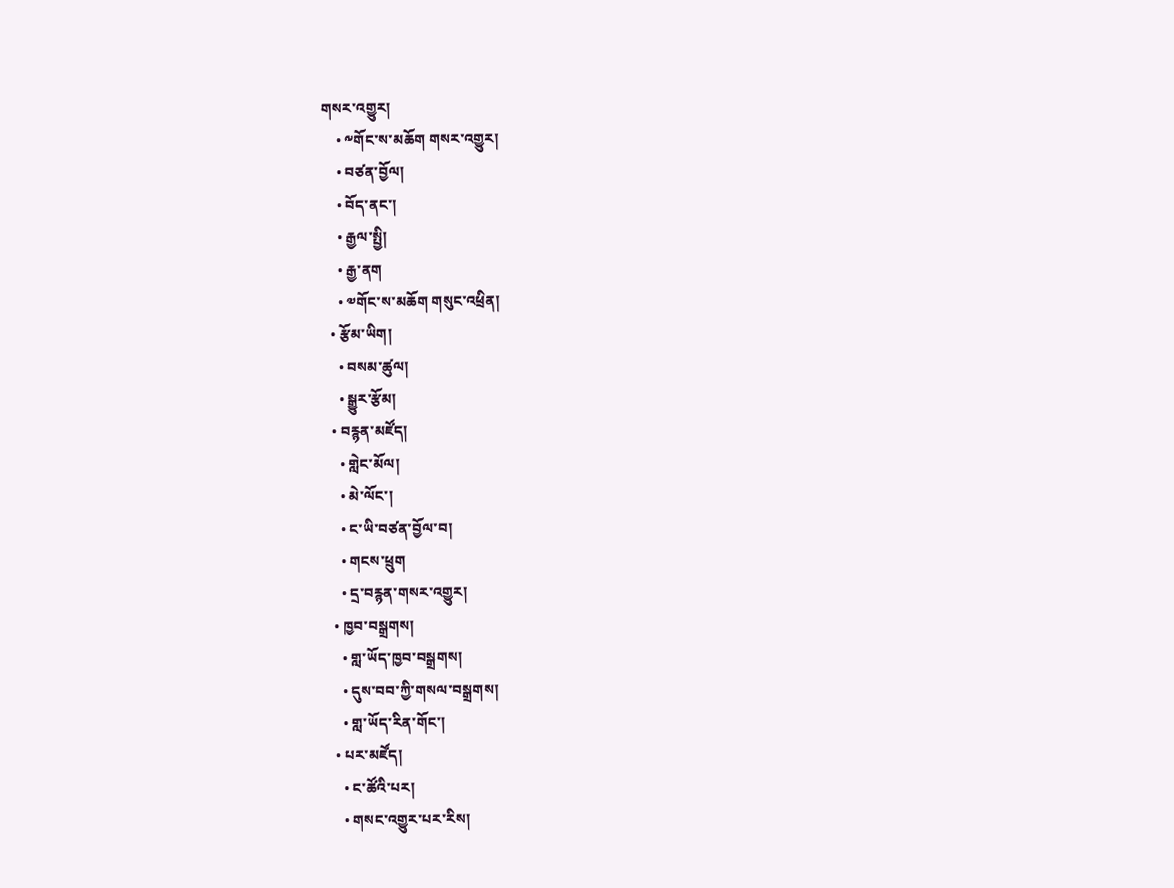གསར་འགྱུར།
    • ༸གོང་ས་མཆོག གསར་འགྱུར།
    • བཙན་བྱོལ།
    • བོད་ནང་།
    • རྒྱལ་སྤྱི།
    • རྒྱ་ནག
    • ༧གོང་ས་མཆོག གསུང་འཕྲིན།
  • རྩོམ་ཡིག།
    • བསམ་ཚུལ།
    • སྒྱུར་རྩོམ།
  • བརྙན་མཛོད།
    • གླེང་མོལ།
    • མེ་ལོང་།
    • ང་ཡི་བཙན་བྱོལ་བ།
    • གངས་ཕྲུག
    • དྲ་བརྙན་གསར་འགྱུར།
  • ཁྱབ་བསྒྲགས།
    • གླ་ཡོད་ཁྱབ་བསྒྲགས།
    • དུས་བབ་ཀྱི་གསལ་བསྒྲགས།
    • གླ་ཡོད་རིན་གོང་།
  • པར་མཛོད།
    • ང་ཚོའི་པར།
    • གསང་འགྱུར་པར་རིས།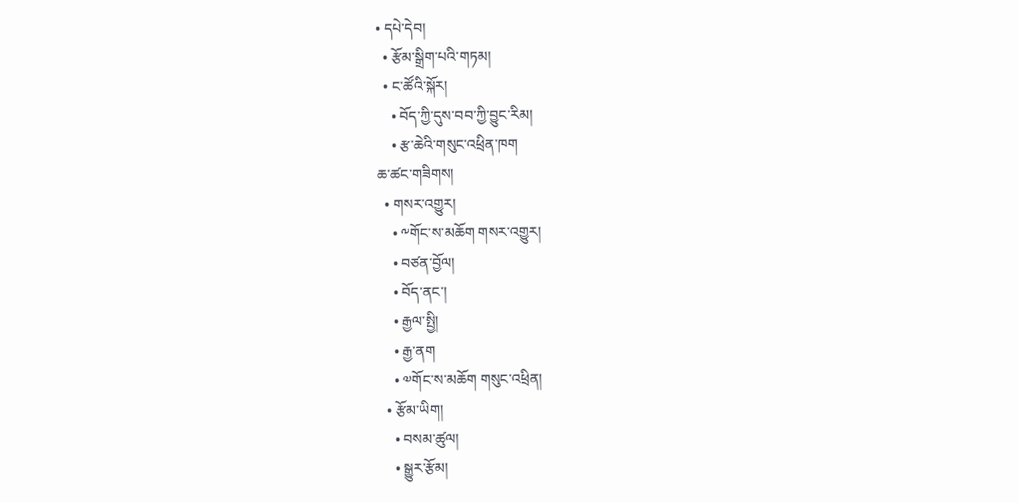• དཔེ་དེབ།
  • རྩོམ་སྒྲིག་པའི་གཏམ།
  • ང་ཚོའི་སྐོར།
    • བོད་ཀྱི་དུས་བབ་ཀྱི་བྱུང་རིམ།
    • རྩ་ཆེའི་གསུང་འཕྲིན་ཁག
ཆ་ཚང་གཟིགས།
  • གསར་འགྱུར།
    • ༸གོང་ས་མཆོག གསར་འགྱུར།
    • བཙན་བྱོལ།
    • བོད་ནང་།
    • རྒྱལ་སྤྱི།
    • རྒྱ་ནག
    • ༧གོང་ས་མཆོག གསུང་འཕྲིན།
  • རྩོམ་ཡིག།
    • བསམ་ཚུལ།
    • སྒྱུར་རྩོམ།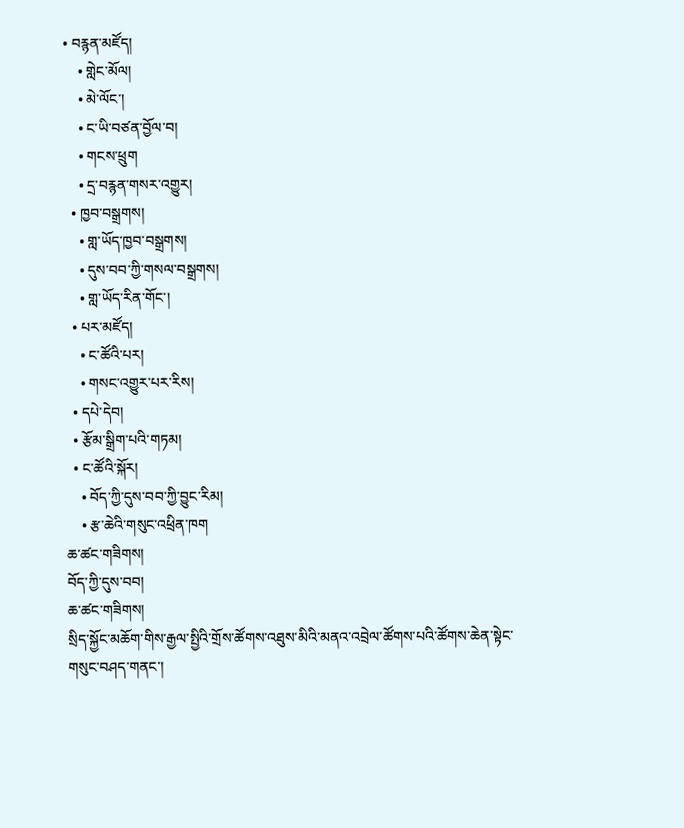• བརྙན་མཛོད།
    • གླེང་མོལ།
    • མེ་ལོང་།
    • ང་ཡི་བཙན་བྱོལ་བ།
    • གངས་ཕྲུག
    • དྲ་བརྙན་གསར་འགྱུར།
  • ཁྱབ་བསྒྲགས།
    • གླ་ཡོད་ཁྱབ་བསྒྲགས།
    • དུས་བབ་ཀྱི་གསལ་བསྒྲགས།
    • གླ་ཡོད་རིན་གོང་།
  • པར་མཛོད།
    • ང་ཚོའི་པར།
    • གསང་འགྱུར་པར་རིས།
  • དཔེ་དེབ།
  • རྩོམ་སྒྲིག་པའི་གཏམ།
  • ང་ཚོའི་སྐོར།
    • བོད་ཀྱི་དུས་བབ་ཀྱི་བྱུང་རིམ།
    • རྩ་ཆེའི་གསུང་འཕྲིན་ཁག
ཆ་ཚང་གཟིགས།
བོད་ཀྱི་དུས་བབ།
ཆ་ཚང་གཟིགས།
སྲིད་སྐྱོང་མཆོག་གིས་རྒྱལ་སྤྱིའི་གྲོས་ཚོགས་འཐུས་མིའི་མནའ་འབྲེལ་ཚོགས་པའི་ཚོགས་ཆེན་སྟེང་གསུང་བཤད་གནང་།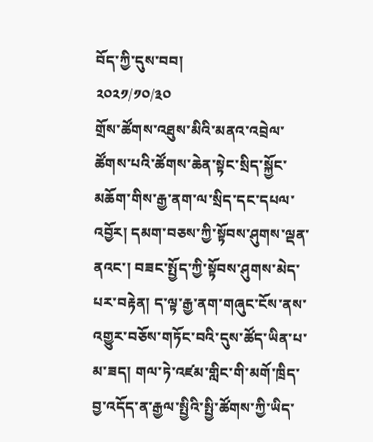བོད་ཀྱི་དུས་བབ།
༢༠༢༡/༡༠/༣༠
གྲོས་ཚོགས་འཐུས་མིའི་མནའ་འབྲེལ་ཚོགས་པའི་ཚོགས་ཆེན་སྟེང་སྲིད་སྐྱོང་མཆོག་གིས་རྒྱ་ནག་ལ་སྲིད་དང་དཔལ་འབྱོར། དམག་བཅས་ཀྱི་སྟོབས་ཤུགས་ལྡན་ནའང་། བཟང་སྤྱོད་ཀྱི་སྟོབས་ཤུགས་མེད་པར་བརྟེན། ད་ལྟ་རྒྱ་ནག་གཞུང་ངོས་ནས་འགྱུར་བཅོས་གཏོང་བའི་དུས་ཚོད་ཡིན་པ་མ་ཟད། གལ་ཏེ་འཛམ་གླིང་གི་མགོ་ཁྲིད་བྱ་འདོད་ན་རྒྱལ་སྤྱིའི་སྤྱི་ཚོགས་ཀྱི་ཡིད་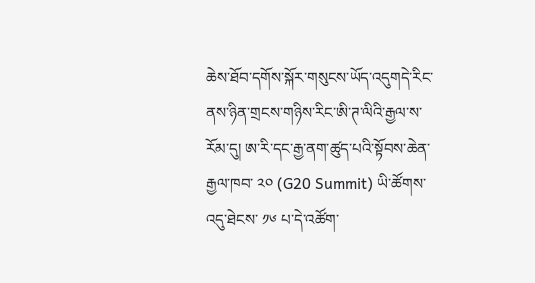ཆེས་ཐོབ་དགོས་སྐོར་གསུངས་ཡོད་འདུགདེ་རིང་ནས་ཉིན་གྲངས་གཉིས་རིང་ཨི་ཊ་ལིའི་རྒྱལ་ས་རོམ་དུ། ཨ་རི་དང་རྒྱ་ནག་ཚུད་པའི་སྟོབས་ཆེན་རྒྱལ་ཁབ་ ༢༠ (G20 Summit) ཡི་ཚོགས་འདུ་ཐེངས་ ༡༦ པ་དེ་འཚོག་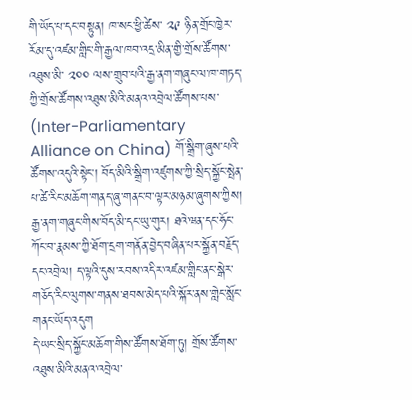གི་ཡོད་པ་དང་བསྟུན། ཁ་སང་ཕྱི་ཚེས་ ༢༩ ཉིན་གྲོང་ཁྱེར་རོམ་དུ་འཛམ་གླིང་གི་རྒྱལ་ཁབ་འདྲ་མིན་གྱི་གྲོས་ཚོགས་འཐུས་མི་ ༢༠༠ ལས་གྲུབ་པའི་རྒྱ་ནག་གཞུང་ལ་ཁ་གཏད་ཀྱི་གྲོས་ཚོགས་འཐུས་མིའི་མནའ་འབྲེལ་ཚོགས་པས་ (Inter-Parliamentary Alliance on China) གོ་སྒྲིག་ཞུས་པའི་ཚོགས་འདུའི་སྟེང་། བོད་མིའི་སྒྲིག་འཛུགས་ཀྱི་སྲིད་སྐྱོང་སྤེན་པ་ཚེ་རིང་མཆོག་གནད་ཞུ་གནང་བ་ལྟར་མཉམ་ཞུགས་ཀྱིས། རྒྱ་ནག་གཞུང་གིས་བོད་མི་དང་ཡུ་གུར། ཐའེ་ཝན་དང་ཧོང་ཀོང་བ་རྣམས་ཀྱི་ཐོག་དྲག་གནོན་བྱེད་བཞིན་པར་སྐྱོན་བརྗོད་དང་འབྲེལ། ད་ལྟའི་དུས་རབས་འདིར་འཛམ་གླིང་ནང་སྒེར་གཅོད་རིང་ལུགས་གནས་ཐབས་མེད་པའི་སྐོར་ནས་གླེང་སློང་གནང་ཡོད་འདུག
དེ་ཡང་སྲིད་སྐྱོང་མཆོག་གིས་ཚོགས་ཐོག་ཏུ། གྲོས་ཚོགས་འཐུས་མིའི་མནའ་འབྲེལ་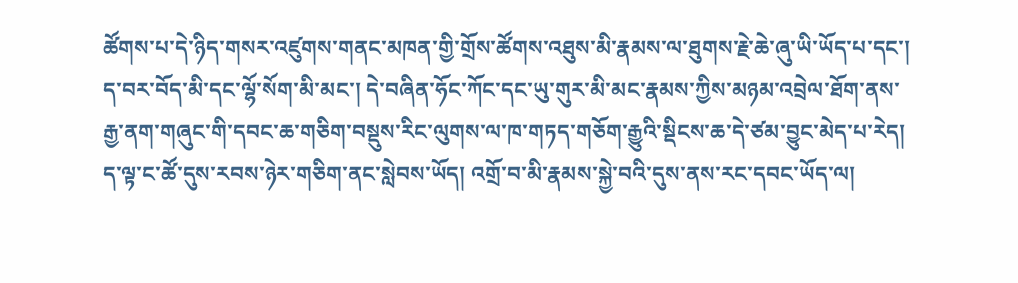ཚོགས་པ་དེ་ཉིད་གསར་འཛུགས་གནང་མཁན་གྱི་གྲོས་ཚོགས་འཐུས་མི་རྣམས་ལ་ཐུགས་རྗེ་ཆེ་ཞུ་ཡི་ཡོད་པ་དང་། ད་བར་བོད་མི་དང་ལྷོ་སོག་མི་མང་། དེ་བཞིན་ཧོང་ཀོང་དང་ཡུ་གུར་མི་མང་རྣམས་ཀྱིས་མཉམ་འབྲེལ་ཐོག་ནས་རྒྱ་ནག་གཞུང་གི་དབང་ཆ་གཅིག་བསྡུས་རིང་ལུགས་ལ་ཁ་གཏད་གཅོག་རྒྱུའི་སྡིངས་ཆ་དེ་ཙམ་བྱུང་མེད་པ་རེད། ད་ལྟ་ང་ཚོ་དུས་རབས་ཉེར་གཅིག་ནང་སླེབས་ཡོད། འགྲོ་བ་མི་རྣམས་སྐྱེ་བའི་དུས་ནས་རང་དབང་ཡོད་ལ།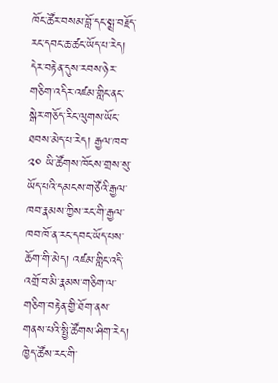ཁོང་ཚོར་བསམ་བློ་དང་སྨྲ་བརྗོད་རང་དབང་ཆ་ཚང་ཡོད་པ་རེད། དེར་བརྟེན་དུས་རབས་ཉེར་གཅིག་འདིར་འཛམ་གླིང་ནང་སྒེར་གཅོད་རིང་ལུགས་ཡོང་ཐབས་མེད་པ་རེད། རྒྱལ་ཁབ་ ༢༠ ཡི་ཚོགས་ཁོངས་གྲས་སུ་ཡོད་པའི་དམངས་གཙོའི་རྒྱལ་ཁབ་རྣམས་ཀྱིས་རང་གི་རྒྱལ་ཁབ་ཁོ་ན་རང་དབང་ཡོད་པས་ཆོག་གི་མེད། འཛམ་གླིང་འདི་འགྲོ་བ་མི་རྣམས་གཅིག་ལ་གཅིག་བརྟེན་གྱི་ཐོག་ནས་གནས་པའི་སྤྱི་ཚོགས་ཤིག་རེད། ཁྱེད་ཚོས་རང་གི་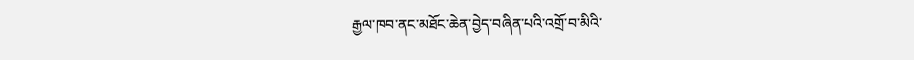རྒྱལ་ཁབ་ནང་མཐོང་ཆེན་བྱེད་བཞིན་པའི་འགྲོ་བ་མིའི་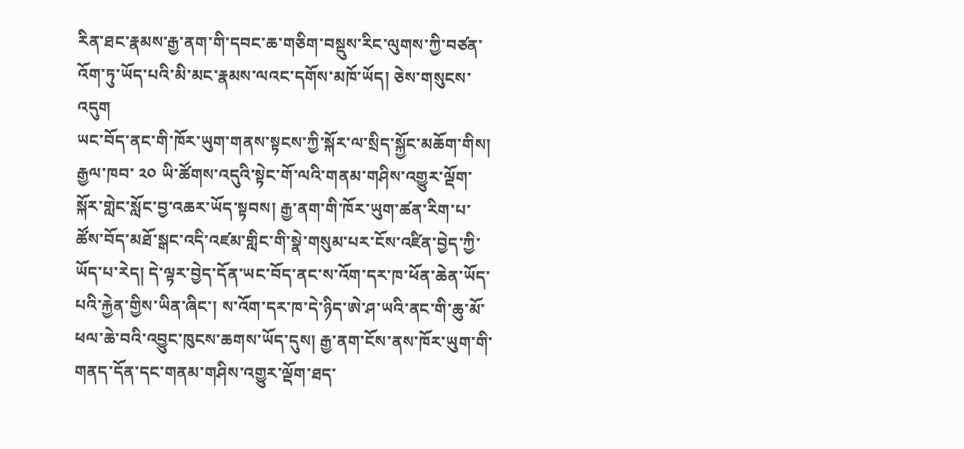རིན་ཐང་རྣམས་རྒྱ་ནག་གི་དབང་ཆ་གཅིག་བསྡུས་རིང་ལུགས་ཀྱི་བཙན་འོག་ཏུ་ཡོད་པའི་མི་མང་རྣམས་ལའང་དགོས་མཁོ་ཡོད། ཅེས་གསུངས་འདུག
ཡང་བོད་ནང་གི་ཁོར་ཡུག་གནས་སྟངས་ཀྱི་སྐོར་ལ་སྲིད་སྐྱོང་མཆོག་གིས། རྒྱལ་ཁབ་ ༢༠ ཡི་ཚོགས་འདུའི་སྟེང་གོ་ལའི་གནམ་གཤིས་འགྱུར་ལྡོག་སྐོར་གླེང་སློང་བྱ་འཆར་ཡོད་སྟབས། རྒྱ་ནག་གི་ཁོར་ཡུག་ཚན་རིག་པ་ཚོས་བོད་མཐོ་སྒང་འདི་འཛམ་གླིང་གི་སྣེ་གསུམ་པར་ངོས་འཛིན་བྱེད་ཀྱི་ཡོད་པ་རེད། དེ་ལྟར་བྱེད་དོན་ཡང་བོད་ནང་ས་འོག་དར་ཁ་ཕོན་ཆེན་ཡོད་པའི་རྐྱེན་གྱིས་ཡིན་ཞིང་། ས་འོག་དར་ཁ་དེ་ཉིད་ཨེ་ཤ་ཡའི་ནང་གི་ཆུ་མོ་ཕལ་ཆེ་བའི་འབྱུང་ཁུངས་ཆགས་ཡོད་དུས། རྒྱ་ནག་ངོས་ནས་ཁོར་ཡུག་གི་གནད་དོན་དང་གནམ་གཤིས་འགྱུར་ལྡོག་ཐད་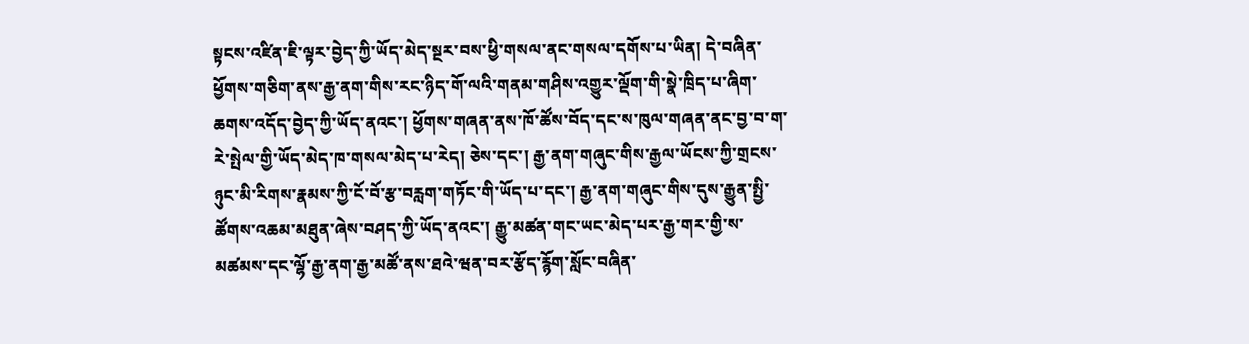སྟངས་འཛིན་ཇི་ལྟར་བྱེད་ཀྱི་ཡོད་མེད་སྔར་བས་ཕྱི་གསལ་ནང་གསལ་དགོས་པ་ཡིན། དེ་བཞིན་ཕྱོགས་གཅིག་ནས་རྒྱ་ནག་གིས་རང་ཉིད་གོ་ལའི་གནམ་གཤིས་འགྱུར་ལྡོག་གི་སྣེ་ཁྲིད་པ་ཞིག་ཆགས་འདོད་བྱེད་ཀྱི་ཡོད་ནའང་། ཕྱོགས་གཞན་ནས་ཁོ་ཚོས་བོད་དང་ས་ཁུལ་གཞན་ནང་བྱ་བ་ག་རེ་སྤེལ་གྱི་ཡོད་མེད་ཁ་གསལ་མེད་པ་རེད། ཅེས་དང་། རྒྱ་ནག་གཞུང་གིས་རྒྱལ་ཡོངས་ཀྱི་གྲངས་ཉུང་མི་རིགས་རྣམས་ཀྱི་ངོ་བོ་རྩ་བརླག་གཏོང་གི་ཡོད་པ་དང་། རྒྱ་ནག་གཞུང་གིས་དུས་རྒྱུན་སྤྱི་ཚོགས་འཆམ་མཐུན་ཞེས་བཤད་ཀྱི་ཡོད་ནའང་། རྒྱུ་མཚན་གང་ཡང་མེད་པར་རྒྱ་གར་གྱི་ས་མཚམས་དང་ལྷོ་རྒྱ་ནག་རྒྱ་མཚོ་ནས་ཐའེ་ཝན་བར་རྩོད་རྙོག་སློང་བཞིན་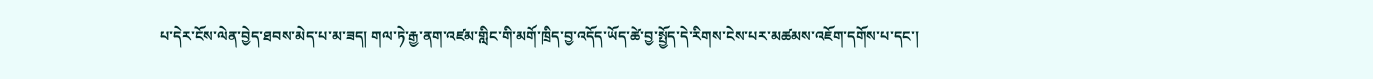པ་དེར་ངོས་ལེན་བྱེད་ཐབས་མེད་པ་མ་ཟད། གལ་ཏེ་རྒྱ་ནག་འཛམ་གླིང་གི་མགོ་ཁྲིད་བྱ་འདོད་ཡོད་ཚེ་བྱ་སྤྱོད་དེ་རིགས་ངེས་པར་མཚམས་འཇོག་དགོས་པ་དང་།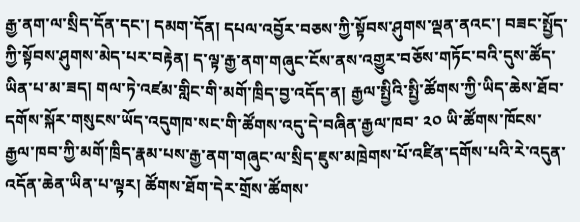རྒྱ་ནག་ལ་སྲིད་དོན་དང་། དམག་དོན། དཔལ་འབྱོར་བཅས་ཀྱི་སྟོབས་ཤུགས་ལྡན་ནའང་། བཟང་སྤྱོད་ཀྱི་སྟོབས་ཤུགས་མེད་པར་བརྟེན། ད་ལྟ་རྒྱ་ནག་གཞུང་ངོས་ནས་འགྱུར་བཅོས་གཏོང་བའི་དུས་ཚོད་ཡིན་པ་མ་ཟད། གལ་ཏེ་འཛམ་གླིང་གི་མགོ་ཁྲིད་བྱ་འདོད་ན། རྒྱལ་སྤྱིའི་སྤྱི་ཚོགས་ཀྱི་ཡིད་ཆེས་ཐོབ་དགོས་སྐོར་གསུངས་ཡོད་འདུགཁ་སང་གི་ཚོགས་འདུ་དེ་བཞིན་རྒྱལ་ཁབ་ ༢༠ ཡི་ཚོགས་ཁོངས་རྒྱལ་ཁབ་ཀྱི་མགོ་ཁྲིད་རྣམ་པས་རྒྱ་ནག་གཞུང་ལ་སྲིད་ཇུས་མཁྲེགས་པོ་འཛིན་དགོས་པའི་རེ་འདུན་འདོན་ཆེན་ཡིན་པ་ལྟར། ཚོགས་ཐོག་དེར་གྲོས་ཚོགས་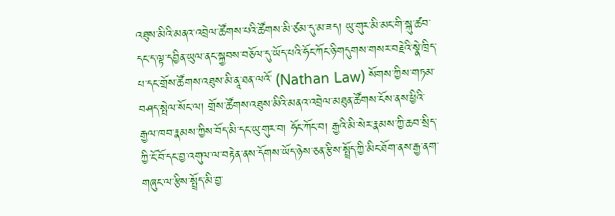འཐུས་མིའི་མནའ་འབྲེལ་ཚོགས་པའི་ཚོགས་མི་ཙམ་དུ་མ་ཟད། ཡུ་གུར་མི་མང་གི་སྐུ་ཚབ་དང་ད་ལྟ་དབྱིན་ཡུལ་ནང་སྐྱབས་བཅོལ་དུ་ཡོད་པའི་ཧོང་ཀོང་ཉི་གདུགས་གསར་བརྗེའི་སྣེ་ཁྲིད་པ་དང་གྲོས་ཚོགས་འཐུས་མི་ནཱ་ཐན་ལའོ་ (Nathan Law) སོགས་ཀྱིས་གཏམ་བཤད་སྤེལ་སོང་ལ། གྲོས་ཚོགས་འཐུས་མིའི་མནའ་འབྲེལ་མཐུན་ཚོགས་ངོས་ནས་ཕྱིའི་རྒྱལ་ཁབ་རྣམས་ཀྱིས་བོད་མི་དང་ཡུ་གུར་བ། ཧོང་ཀོང་བ། རྒྱའི་མི་སེར་རྣམས་ཀྱི་ཆབ་སྲིད་ཀྱི་ངོ་བོ་དང་བྱ་འགུལ་ལ་བརྟེན་ནས་དོགས་ཡོད་ཉེས་ཅན་རྩིས་སྤྲོད་ཀྱི་མིང་ཐོག་ནས་རྒྱ་ནག་གཞུང་ལ་རྩིས་སྤྲོད་མི་བྱ་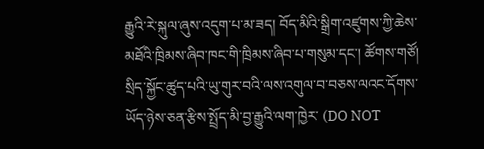རྒྱུའི་རེ་སྐུལ་ཞུས་འདུག་པ་མ་ཟད། བོད་མིའི་སྒྲིག་འཛུགས་ཀྱི་ཆེས་མཐོའི་ཁྲིམས་ཞིབ་ཁང་གི་ཁྲིམས་ཞིབ་པ་གསུམ་དང་། ཚོགས་གཙོ། སྲིད་སྐྱོང་ཚུད་པའི་ཡུ་གུར་བའི་ལས་འགུལ་བ་བཅས་ལའང་དོགས་ཡོད་ཉེས་ཅན་རྩིས་སྤྲོད་མི་བྱ་རྒྱུའི་ལག་ཁྱེར་ (DO NOT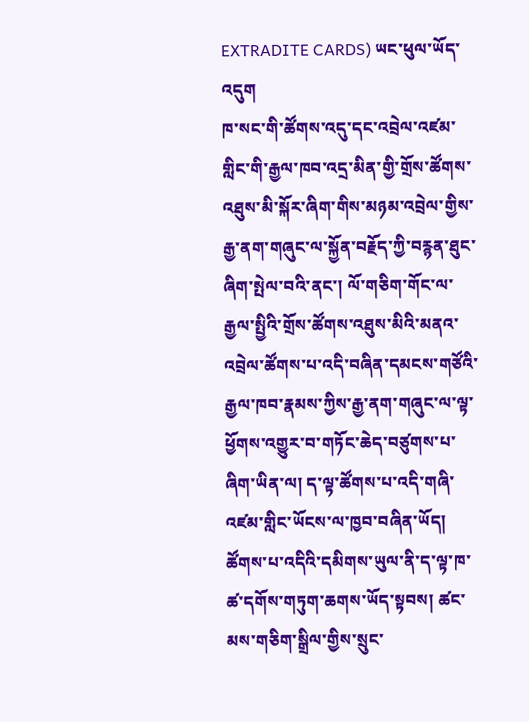EXTRADITE CARDS) ཡང་ཕུལ་ཡོད་འདུག
ཁ་སང་གི་ཚོགས་འདུ་དང་འབྲེལ་འཛམ་གླིང་གི་རྒྱལ་ཁབ་འདྲ་མིན་གྱི་གྲོས་ཚོགས་འཐུས་མི་སྐོར་ཞིག་གིས་མཉམ་འབྲེལ་གྱིས་རྒྱ་ནག་གཞུང་ལ་སྐྱོན་བརྗོད་ཀྱི་བརྙན་ཐུང་ཞིག་སྤེལ་བའི་ནང་། ལོ་གཅིག་གོང་ལ་རྒྱལ་སྤྱིའི་གྲོས་ཚོགས་འཐུས་མིའི་མནའ་འབྲེལ་ཚོགས་པ་འདི་བཞིན་དམངས་གཙོའི་རྒྱལ་ཁབ་རྣམས་ཀྱིས་རྒྱ་ནག་གཞུང་ལ་ལྟ་ཕྱོགས་འགྱུར་བ་གཏོང་ཆེད་བཙུགས་པ་ཞིག་ཡིན་ལ། ད་ལྟ་ཚོགས་པ་འདི་གཞི་འཛམ་གླིང་ཡོངས་ལ་ཁྱབ་བཞིན་ཡོད། ཚོགས་པ་འདིའི་དམིགས་ཡུལ་ནི་ད་ལྟ་ཁ་ཚ་དགོས་གཏུག་ཆགས་ཡོད་སྟབས། ཚང་མས་གཅིག་སྒྲིལ་གྱིས་སྲུང་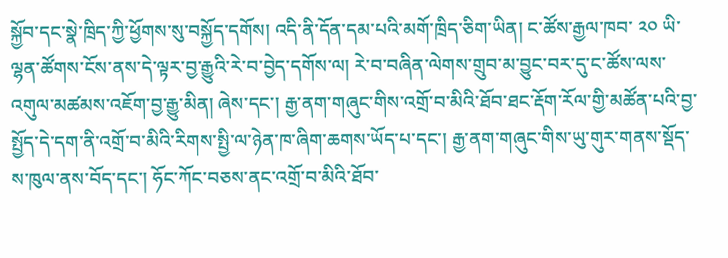སྐྱོབ་དང་སྣེ་ཁྲིད་ཀྱི་ཕྱོགས་སུ་བསྐྱོད་དགོས། འདི་ནི་དོན་དམ་པའི་མགོ་ཁྲིད་ཅིག་ཡིན། ང་ཚོས་རྒྱལ་ཁབ་ ༢༠ ཡི་ལྷན་ཚོགས་ངོས་ནས་དེ་ལྟར་བྱ་རྒྱུའི་རེ་བ་བྱེད་དགོས་ལ། རེ་བ་བཞིན་ལེགས་གྲུབ་མ་བྱུང་བར་དུ་ང་ཚོས་ལས་འགུལ་མཚམས་འཇོག་བྱ་རྒྱུ་མིན། ཞེས་དང་། རྒྱ་ནག་གཞུང་གིས་འགྲོ་བ་མིའི་ཐོབ་ཐང་རྡོག་རོལ་གྱི་མཚོན་པའི་བྱ་སྤྱོད་དེ་དག་ནི་འགྲོ་བ་མིའི་རིགས་སྤྱི་ལ་ཉེན་ཁ་ཞིག་ཆགས་ཡོད་པ་དང་། རྒྱ་ནག་གཞུང་གིས་ཡུ་གུར་གནས་སྡོད་ས་ཁུལ་ནས་བོད་དང་། ཧོང་ཀོང་བཅས་ནང་འགྲོ་བ་མིའི་ཐོབ་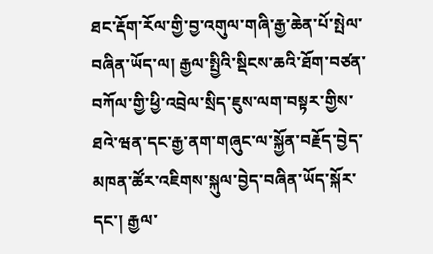ཐང་རྡོག་རོལ་གྱི་བྱ་འགུལ་གཞི་རྒྱ་ཆེན་པོ་སྤེལ་བཞིན་ཡོད་ལ། རྒྱལ་སྤྱིའི་སྡིངས་ཆའི་ཐོག་བཙན་བཀོལ་གྱི་ཕྱི་འབྲེལ་སྲིད་ཇུས་ལག་བསྟར་གྱིས་ཐའེ་ཝན་དང་རྒྱ་ནག་གཞུང་ལ་སྐྱོན་བརྗོད་བྱེད་མཁན་ཚོར་འཇིགས་སྐུལ་བྱེད་བཞིན་ཡོད་སྐོར་དང་། རྒྱལ་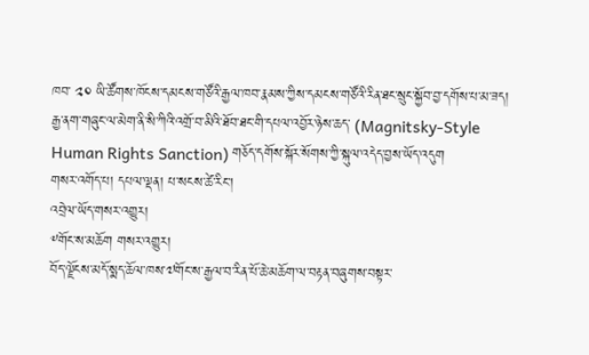ཁབ་ ༢༠ ཡི་ཚོགས་ཁོངས་དམངས་གཙོའི་རྒྱལ་ཁབ་རྣམས་ཀྱིས་དམངས་གཙོའི་རིན་ཐང་སྲུང་སྐྱོབ་བྱ་དགོས་པ་མ་ཟད། རྒྱ་ནག་གཞུང་ལ་མེག་ནི་སི་ཀིའི་འགྲོ་བ་མིའི་ཐོབ་ཐང་གི་དཔལ་འབྱོར་ཉེས་ཆད་ (Magnitsky-Style Human Rights Sanction) གཅོད་དགོས་སྐོར་སོགས་ཀྱི་སྐུལ་འདེད་བྱས་ཡོད་འདུག
གསར་འགོད་པ། དཔལ་ལྡན། པ་སངས་ཚེ་རིང་།
འབྲེལ་ཡོད་གསར་འགྱུར།
༸གོང་ས་མཆོག གསར་འགྱུར།
བོད་ལྗོངས་མདོ་སྨད་ཆོལ་ཁས་༧གོང་ས་རྒྱལ་བ་རིན་པོ་ཆེ་མཆོག་ལ་བརྟན་བཞུགས་བསྟར་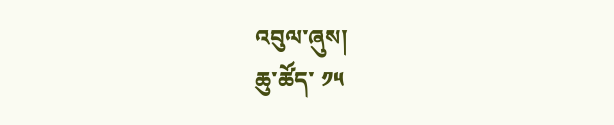འབུལ་ཞུས།
ཆུ་ཚོད་ ༡༥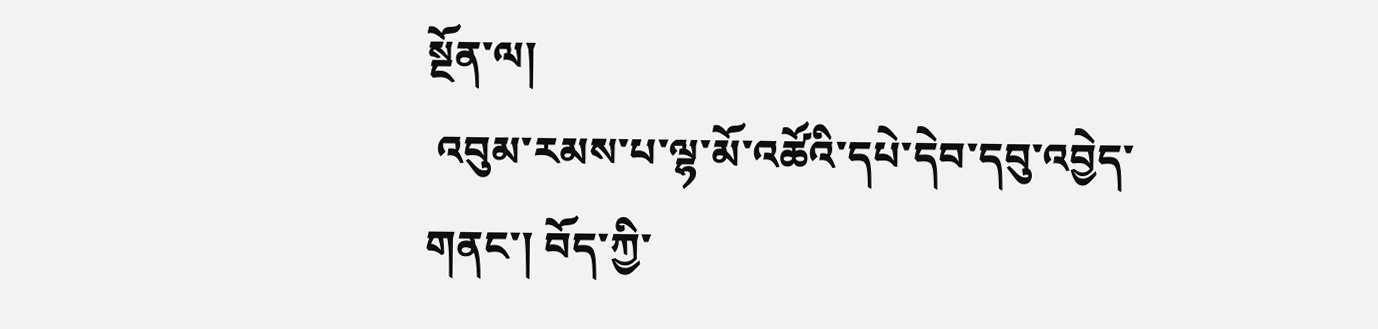སྔོན་ལ།
 འབུམ་རམས་པ་ལྷ་མོ་འཚོའི་དཔེ་དེབ་དབུ་འབྱེད་གནང་། བོད་ཀྱི་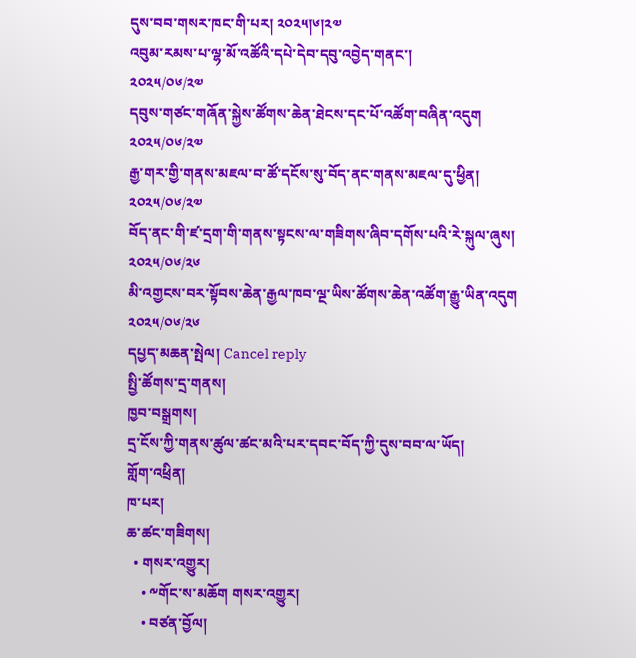དུས་བབ་གསར་ཁང་གི་པར། ༢༠༢༥།༦།༢༧
འབུམ་རམས་པ་ལྷ་མོ་འཚོའི་དཔེ་དེབ་དབུ་འབྱེད་གནང་།
༢༠༢༥/༠༦/༢༧
དབུས་གཙང་གཞོན་སྐྱེས་ཚོགས་ཆེན་ཐེངས་དང་པོ་འཚོག་བཞིན་འདུག
༢༠༢༥/༠༦/༢༧
རྒྱ་གར་གྱི་གནས་མཇལ་བ་ཚོ་དངོས་སུ་བོད་ནང་གནས་མཇལ་དུ་ཕྱིན།
༢༠༢༥/༠༦/༢༧
བོད་ནང་གི་ཛ་དྲག་གི་གནས་སྟངས་ལ་གཟིགས་ཞིབ་དགོས་པའི་རེ་སྐུལ་ཞུས།
༢༠༢༥/༠༦/༢༦
མི་འགྱངས་བར་སྟོབས་ཆེན་རྒྱལ་ཁབ་ལྔ་ཡིས་ཚོགས་ཆེན་འཚོག་རྒྱུ་ཡིན་འདུག
༢༠༢༥/༠༦/༢༦
དཔྱད་མཆན་སྤེལ། Cancel reply
སྤྱི་ཚོགས་དྲ་གནས།
ཁྱབ་བསྒྲགས།
དྲ་ངོས་ཀྱི་གནས་ཚུལ་ཚང་མའི་པར་དབང་བོད་ཀྱི་དུས་བབ་ལ་ཡོད།
གློག་འཕྲིན།
ཁ་པར།
ཆ་ཚང་གཟིགས།
  • གསར་འགྱུར།
    • ༸གོང་ས་མཆོག གསར་འགྱུར།
    • བཙན་བྱོལ།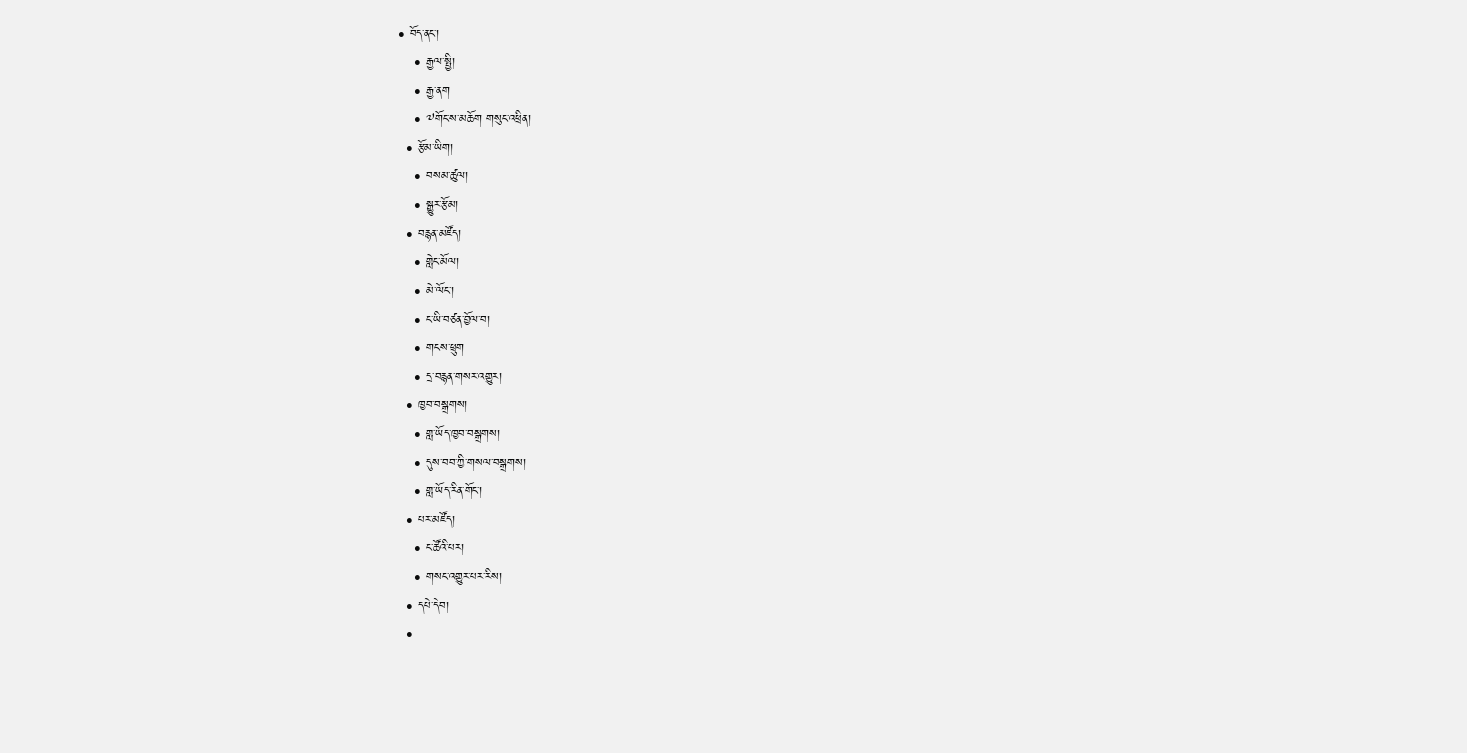• བོད་ནང་།
    • རྒྱལ་སྤྱི།
    • རྒྱ་ནག
    • ༧གོང་ས་མཆོག གསུང་འཕྲིན།
  • རྩོམ་ཡིག།
    • བསམ་ཚུལ།
    • སྒྱུར་རྩོམ།
  • བརྙན་མཛོད།
    • གླེང་མོལ།
    • མེ་ལོང་།
    • ང་ཡི་བཙན་བྱོལ་བ།
    • གངས་ཕྲུག
    • དྲ་བརྙན་གསར་འགྱུར།
  • ཁྱབ་བསྒྲགས།
    • གླ་ཡོད་ཁྱབ་བསྒྲགས།
    • དུས་བབ་ཀྱི་གསལ་བསྒྲགས།
    • གླ་ཡོད་རིན་གོང་།
  • པར་མཛོད།
    • ང་ཚོའི་པར།
    • གསང་འགྱུར་པར་རིས།
  • དཔེ་དེབ།
  •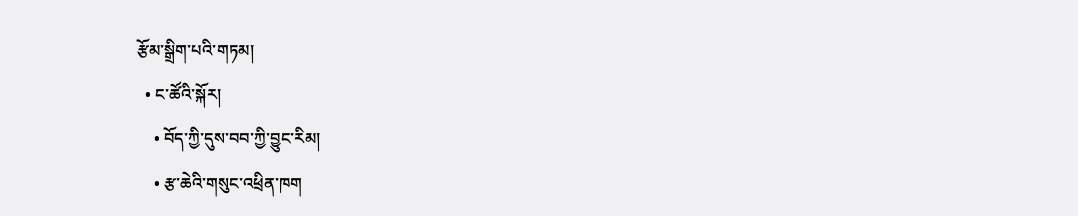རྩོམ་སྒྲིག་པའི་གཏམ།
  • ང་ཚོའི་སྐོར།
    • བོད་ཀྱི་དུས་བབ་ཀྱི་བྱུང་རིམ།
    • རྩ་ཆེའི་གསུང་འཕྲིན་ཁག